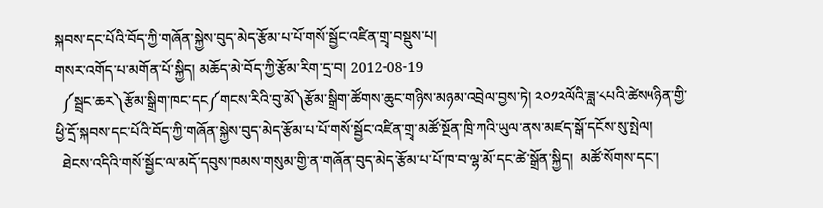སྐབས་དང་པོའི་བོད་ཀྱི་གཞོན་སྐྱེས་བུད་མེད་རྩོམ་པ་པོ་གསོ་སྦྱོང་འཛིན་གྲྭ་བསྡུས་པ།
གསར་འགོད་པ་མགོན་པོ་སྐྱིད། མཆོད་མེ་བོད་ཀྱི་རྩོམ་རིག་དྲ་བ། 2012-08-19
  ༼སྦྲང་ཆར༽རྩོམ་སྒྲིག་ཁང་དང༼གངས་རིའི་བུ་མོ༽རྩོམ་སྒྲིག་ཚོགས་ཆུང་གཉིས་མཉམ་འབྲེལ་བྱས་ཏེ། ༢༠༡༢ལོའི་ཟླ་༨པའི་ཚེས༥ཉིན་གྱི་ཕྱི་དྲོ་སྐབས་དང་པོའི་བོད་ཀྱི་གཞོན་སྐྱེས་བུད་མེད་རྩོམ་པ་པོ་གསོ་སྦྱོང་འཛིན་གྲྭ་མཚོ་སྔོན་ཁྲི་ཀའི་ཡུལ་ནས་མཛད་སྒོ་དངོས་སུ་སྤེལ།
  ཐེངས་འདིའི་གསོ་སྦྱོང་ལ་མདོ་དབུས་ཁམས་གསུམ་གྱི་ན་གཞོན་བུད་མེད་རྩོམ་པ་པོ་ཁ་བ་ལྷ་མོ་དང་ཚེ་སྒྲོན་སྐྱིད།  མཚོ་སོགས་དང་།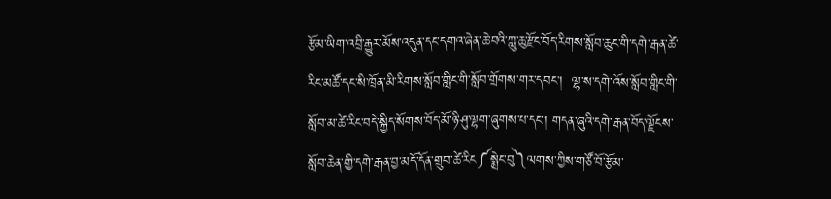རྩོམ་ཡིག་འབྲི་རྒྱུར་མོས་འདུན་དང་དགའ་ཞེན་ཆེ་བའི་ཀླུ་ཆུ་རྫོང་བོད་རིགས་སློབ་ཆུང་གི་དགེ་རྒན་ཚེ་རིང་མཚོ་དང་སི་ཁྲོན་མི་རིགས་སློབ་གླིང་གི་སློབ་གྲོགས་གར་དབང་།  ལྷ་ས་དགེ་འོས་སློབ་གླིང་གི་སློབ་མ་ཚེ་རིང་བདེ་སྐྱིད་སོགས་བོད་མོ་ཉི་ཤུ་ལྷག་ཞུགས་པ་དང་། གདན་ཞུའི་དགེ་རྒན་བོད་ལྗོངས་སློབ་ཆེན་གྱི་དགེ་རྒན་བྱ་མདོ་དོན་གྲུབ་ཚེ་རིང༼སྨྲེང་བུ༽ལགས་ཀྱིས་གཙོ་བོ་རྩོམ་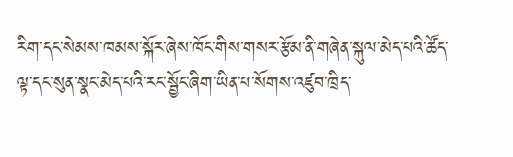རིག་དང་སེམས་ཁམས་སྐོར་ཞེས་ཁོང་གིས་གསར་རྩོམ་ནི་གཞེན་སྐུལ་མེད་པའི་ཚོད་ལྟ་དང་སུན་སྣང་མེད་པའི་རང་སྦྱོང་ཞིག་ཡིན་པ་སོགས་འཛུབ་ཁྲིད་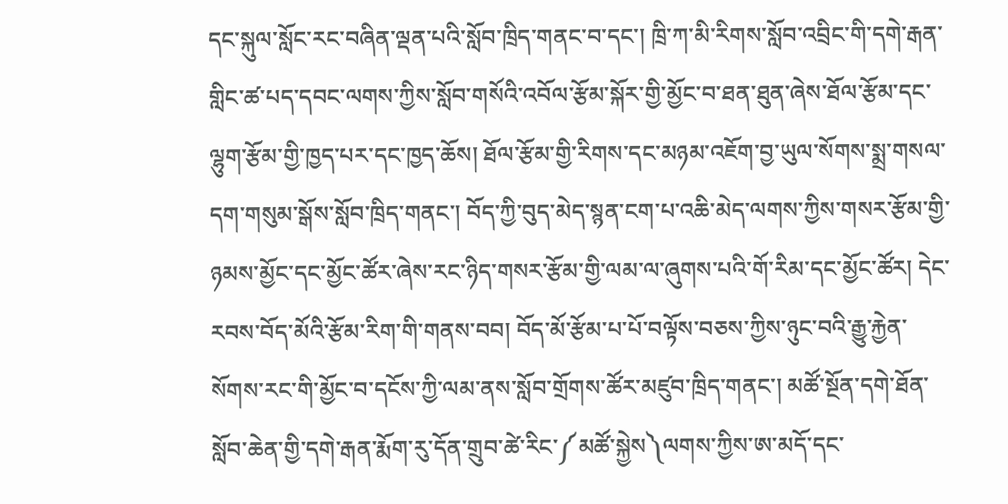དང་སྐུལ་སློང་རང་བཞིན་ལྡན་པའི་སློབ་ཁྲིད་གནང་བ་དང་། ཁྲི་ཀ་མི་རིགས་སློབ་འབྲིང་གི་དགེ་རྒན་གླིང་ཚ་པད་དབང་ལགས་ཀྱིས་སློབ་གསོའི་འབོལ་རྩོམ་སྐོར་གྱི་མྱོང་བ་ཐན་ཐུན་ཞེས་ཐོལ་རྩོམ་དང་ལྷུག་རྩོམ་གྱི་ཁྱད་པར་དང་ཁྱད་ཆོས། ཐོལ་རྩོམ་གྱི་རིགས་དང་མཉམ་འཇོག་བྱ་ཡུལ་སོགས་སྨྲ་གསལ་དག་གསུམ་སྒོས་སློབ་ཁྲིད་གནང་། བོད་ཀྱི་བུད་མེད་སྙན་ངག་པ་འཆི་མེད་ལགས་ཀྱིས་གསར་རྩོམ་གྱི་ཉམས་མྱོང་དང་མྱོང་ཚོར་ཞེས་རང་ཉིད་གསར་རྩོམ་གྱི་ལམ་ལ་ཞུགས་པའི་གོ་རིམ་དང་མྱོང་ཚོར། དེང་རབས་བོད་མོའི་རྩོམ་རིག་གི་གནས་བབ། བོད་མོ་རྩོམ་པ་པོ་བལྟོས་བཅས་ཀྱིས་ཉུང་བའི་རྒྱུ་རྐྱེན་སོགས་རང་གི་མྱོང་བ་དངོས་ཀྱི་ལམ་ནས་སློབ་གྲོགས་ཚོར་མཛུབ་ཁྲིད་གནང་། མཚོ་སྔོན་དགེ་ཐོན་སློབ་ཆེན་གྱི་དགེ་རྒན་རྨོག་རུ་དོན་གྲུབ་ཚེ་རིང་༼མཚོ་སྐྱེས༽ལགས་ཀྱིས་ཨ་མདོ་དང་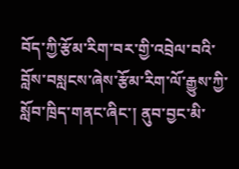བོད་ཀྱི་རྩོམ་རིག་བར་གྱི་འབྲེལ་བའི་བློས་བསླངས་ཞེས་རྩོམ་རིག་ལོ་རྒྱུས་ཀྱི་སློབ་ཁྲིད་གནང་ཞིང་། ནུབ་བྱང་མི་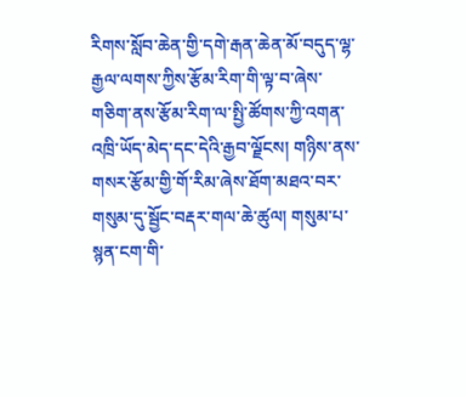རིགས་སློབ་ཆེན་གྱི་དགེ་རྒན་ཆེན་མོ་བདུད་ལྷ་རྒྱལ་ལགས་ཀྱིས་རྩོམ་རིག་གི་ལྟ་བ་ཞེས་གཅིག་ནས་རྩོམ་རིག་ལ་སྤྱི་ཚོགས་ཀྱི་འགན་འཁྲི་ཡོད་མེད་དང་དེའི་རྒྱབ་ལྗོངས། གཉིས་ནས་གསར་རྩོམ་གྱི་གོ་རིམ་ཞེས་ཐོག་མཐའ་བར་གསུམ་དུ་སྦྱོང་བརྡར་གལ་ཆེ་ཚུལ། གསུམ་པ་སྙན་ངག་གི་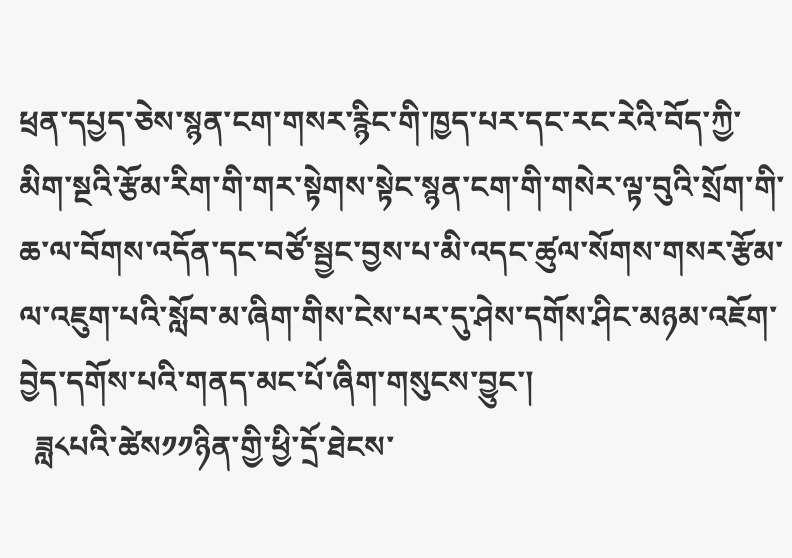ཕྲན་དཔྱད་ཅེས་སྙན་ངག་གསར་རྙིང་གི་ཁྱད་པར་དང་རང་རེའི་བོད་ཀྱི་མིག་སྔའི་རྩོམ་རིག་གི་གར་སྟེགས་སྟེང་སྙན་ངག་གི་གསེར་ལྟ་བུའི་སྲོག་གི་ཆ་ལ་བོགས་འདོན་དང་བཙོ་སྦྱང་བྱས་པ་མི་འདང་ཚུལ་སོགས་གསར་རྩོམ་ལ་འཇུག་པའི་སློབ་མ་ཞིག་གིས་ངེས་པར་དུ་ཤེས་དགོས་ཤིང་མཉམ་འཇོག་བྱེད་དགོས་པའི་གནད་མང་པོ་ཞིག་གསུངས་བྱུང་།
  ཟླ༨པའི་ཚེས༡༡ཉིན་གྱི་ཕྱི་དྲོ་ཐེངས་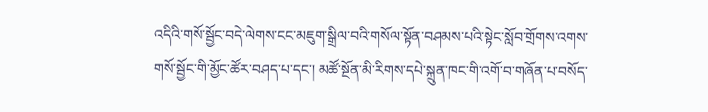འདིའི་གསོ་སྦྱོང་བདེ་ལེགས་ངང་མཇུག་སྒྲིལ་བའི་གསོལ་སྟོན་བཤམས་པའི་སྟེང་སློབ་གྲོགས་འགས་གསོ་སྦྱོང་གི་མྱོང་ཚོར་བཤད་པ་དང་། མཚོ་སྔོན་མི་རིགས་དཔེ་སྐྲུན་ཁང་གི་འགོ་བ་གཞོན་པ་བསོད་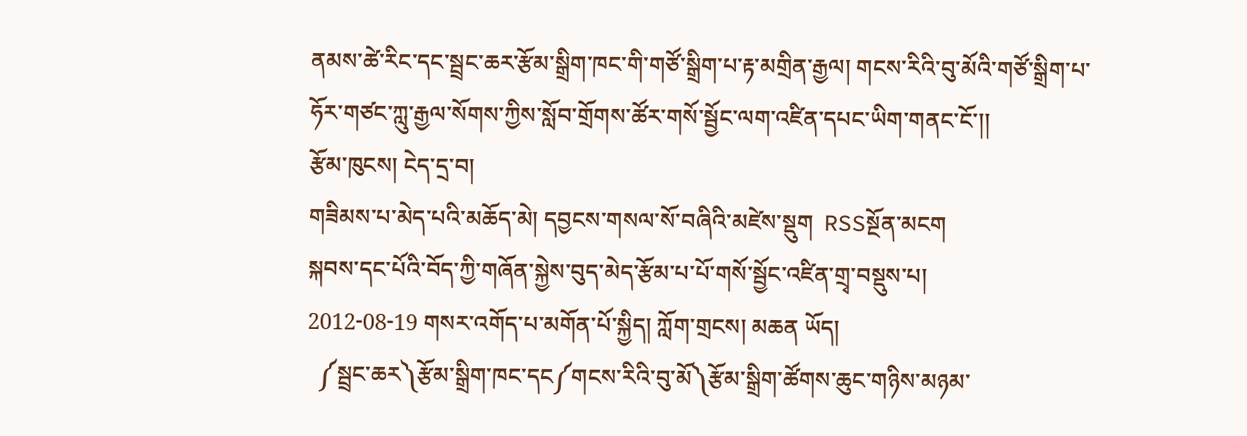ནམས་ཚེ་རིང་དང་སྦྲང་ཆར་རྩོམ་སྒྲིག་ཁང་གི་གཙོ་སྒྲིག་པ་རྟ་མགྲིན་རྒྱལ། གངས་རིའི་བུ་མོའི་གཙོ་སྒྲིག་པ་ཧོར་གཙང་ཀླུ་རྒྱལ་སོགས་ཀྱིས་སློབ་གྲོགས་ཚོར་གསོ་སྦྱོང་ལག་འཛིན་དཔང་ཡིག་གནང་ངོ་།།
རྩོམ་ཁུངས། ངེད་དྲ་བ།
གཟིམས་པ་མེད་པའི་མཆོད་མེ། དབྱངས་གསལ་སོ་བཞིའི་མཛེས་སྡུག  RSSསྔོན་མངག
སྐབས་དང་པོའི་བོད་ཀྱི་གཞོན་སྐྱེས་བུད་མེད་རྩོམ་པ་པོ་གསོ་སྦྱོང་འཛིན་གྲྭ་བསྡུས་པ།
2012-08-19 གསར་འགོད་པ་མགོན་པོ་སྐྱིད། ཀློག་གྲངས། མཆན ཡོད།
  ༼སྦྲང་ཆར༽རྩོམ་སྒྲིག་ཁང་དང༼གངས་རིའི་བུ་མོ༽རྩོམ་སྒྲིག་ཚོགས་ཆུང་གཉིས་མཉམ་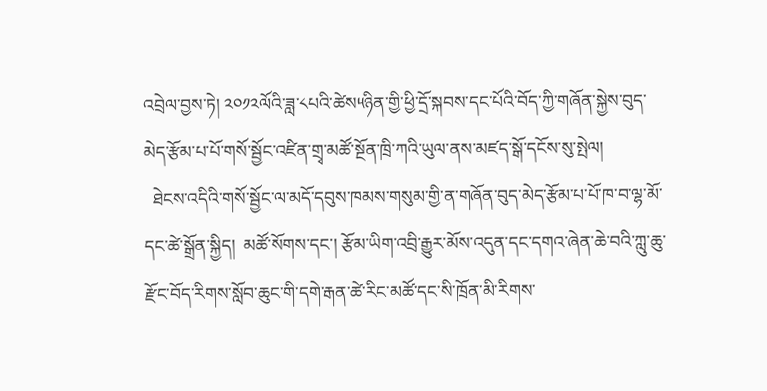འབྲེལ་བྱས་ཏེ། ༢༠༡༢ལོའི་ཟླ་༨པའི་ཚེས༥ཉིན་གྱི་ཕྱི་དྲོ་སྐབས་དང་པོའི་བོད་ཀྱི་གཞོན་སྐྱེས་བུད་མེད་རྩོམ་པ་པོ་གསོ་སྦྱོང་འཛིན་གྲྭ་མཚོ་སྔོན་ཁྲི་ཀའི་ཡུལ་ནས་མཛད་སྒོ་དངོས་སུ་སྤེལ།
  ཐེངས་འདིའི་གསོ་སྦྱོང་ལ་མདོ་དབུས་ཁམས་གསུམ་གྱི་ན་གཞོན་བུད་མེད་རྩོམ་པ་པོ་ཁ་བ་ལྷ་མོ་དང་ཚེ་སྒྲོན་སྐྱིད།  མཚོ་སོགས་དང་། རྩོམ་ཡིག་འབྲི་རྒྱུར་མོས་འདུན་དང་དགའ་ཞེན་ཆེ་བའི་ཀླུ་ཆུ་རྫོང་བོད་རིགས་སློབ་ཆུང་གི་དགེ་རྒན་ཚེ་རིང་མཚོ་དང་སི་ཁྲོན་མི་རིགས་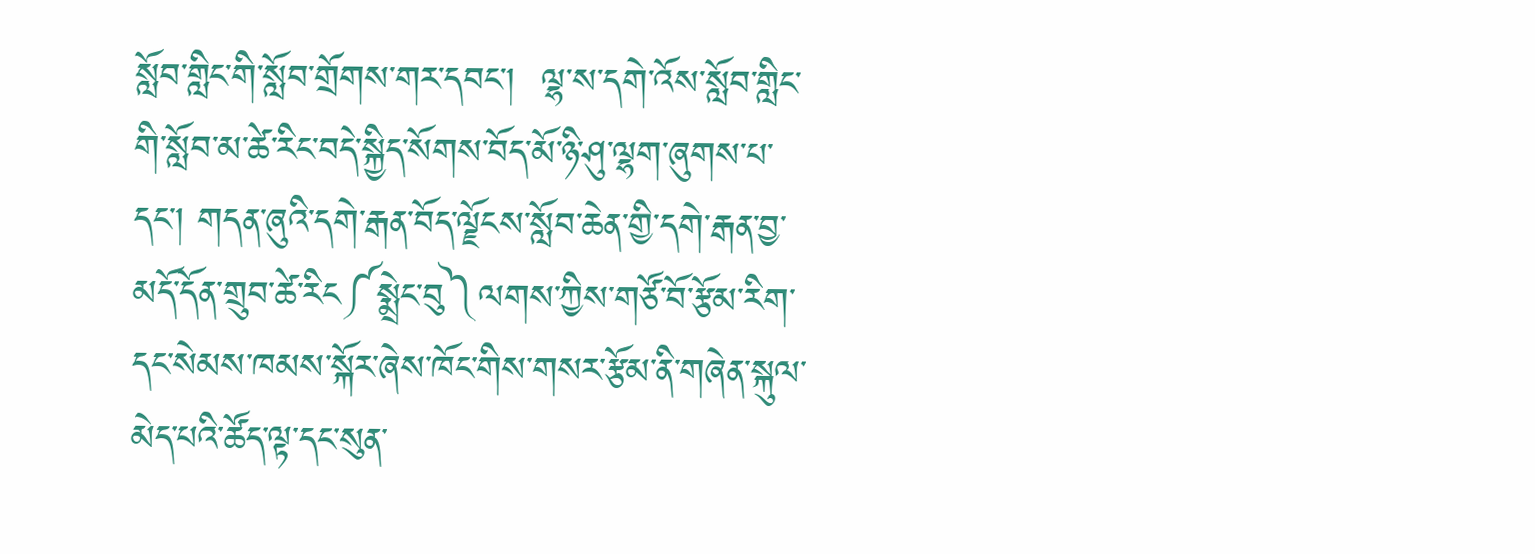སློབ་གླིང་གི་སློབ་གྲོགས་གར་དབང་།  ལྷ་ས་དགེ་འོས་སློབ་གླིང་གི་སློབ་མ་ཚེ་རིང་བདེ་སྐྱིད་སོགས་བོད་མོ་ཉི་ཤུ་ལྷག་ཞུགས་པ་དང་། གདན་ཞུའི་དགེ་རྒན་བོད་ལྗོངས་སློབ་ཆེན་གྱི་དགེ་རྒན་བྱ་མདོ་དོན་གྲུབ་ཚེ་རིང༼སྨྲེང་བུ༽ལགས་ཀྱིས་གཙོ་བོ་རྩོམ་རིག་དང་སེམས་ཁམས་སྐོར་ཞེས་ཁོང་གིས་གསར་རྩོམ་ནི་གཞེན་སྐུལ་མེད་པའི་ཚོད་ལྟ་དང་སུན་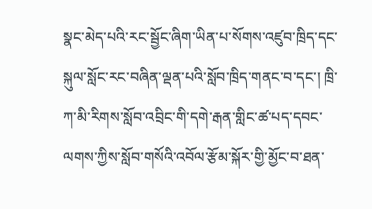སྣང་མེད་པའི་རང་སྦྱོང་ཞིག་ཡིན་པ་སོགས་འཛུབ་ཁྲིད་དང་སྐུལ་སློང་རང་བཞིན་ལྡན་པའི་སློབ་ཁྲིད་གནང་བ་དང་། ཁྲི་ཀ་མི་རིགས་སློབ་འབྲིང་གི་དགེ་རྒན་གླིང་ཚ་པད་དབང་ལགས་ཀྱིས་སློབ་གསོའི་འབོལ་རྩོམ་སྐོར་གྱི་མྱོང་བ་ཐན་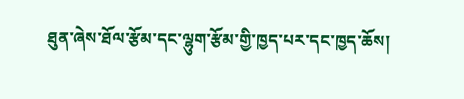ཐུན་ཞེས་ཐོལ་རྩོམ་དང་ལྷུག་རྩོམ་གྱི་ཁྱད་པར་དང་ཁྱད་ཆོས།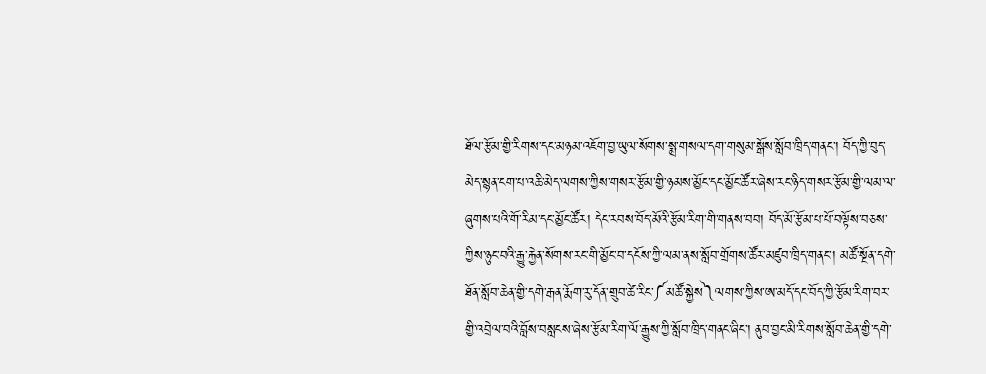ཐོལ་རྩོམ་གྱི་རིགས་དང་མཉམ་འཇོག་བྱ་ཡུལ་སོགས་སྨྲ་གསལ་དག་གསུམ་སྒོས་སློབ་ཁྲིད་གནང་། བོད་ཀྱི་བུད་མེད་སྙན་ངག་པ་འཆི་མེད་ལགས་ཀྱིས་གསར་རྩོམ་གྱི་ཉམས་མྱོང་དང་མྱོང་ཚོར་ཞེས་རང་ཉིད་གསར་རྩོམ་གྱི་ལམ་ལ་ཞུགས་པའི་གོ་རིམ་དང་མྱོང་ཚོར། དེང་རབས་བོད་མོའི་རྩོམ་རིག་གི་གནས་བབ། བོད་མོ་རྩོམ་པ་པོ་བལྟོས་བཅས་ཀྱིས་ཉུང་བའི་རྒྱུ་རྐྱེན་སོགས་རང་གི་མྱོང་བ་དངོས་ཀྱི་ལམ་ནས་སློབ་གྲོགས་ཚོར་མཛུབ་ཁྲིད་གནང་། མཚོ་སྔོན་དགེ་ཐོན་སློབ་ཆེན་གྱི་དགེ་རྒན་རྨོག་རུ་དོན་གྲུབ་ཚེ་རིང་༼མཚོ་སྐྱེས༽ལགས་ཀྱིས་ཨ་མདོ་དང་བོད་ཀྱི་རྩོམ་རིག་བར་གྱི་འབྲེལ་བའི་བློས་བསླངས་ཞེས་རྩོམ་རིག་ལོ་རྒྱུས་ཀྱི་སློབ་ཁྲིད་གནང་ཞིང་། ནུབ་བྱང་མི་རིགས་སློབ་ཆེན་གྱི་དགེ་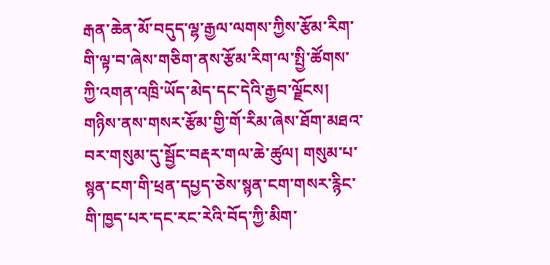རྒན་ཆེན་མོ་བདུད་ལྷ་རྒྱལ་ལགས་ཀྱིས་རྩོམ་རིག་གི་ལྟ་བ་ཞེས་གཅིག་ནས་རྩོམ་རིག་ལ་སྤྱི་ཚོགས་ཀྱི་འགན་འཁྲི་ཡོད་མེད་དང་དེའི་རྒྱབ་ལྗོངས། གཉིས་ནས་གསར་རྩོམ་གྱི་གོ་རིམ་ཞེས་ཐོག་མཐའ་བར་གསུམ་དུ་སྦྱོང་བརྡར་གལ་ཆེ་ཚུལ། གསུམ་པ་སྙན་ངག་གི་ཕྲན་དཔྱད་ཅེས་སྙན་ངག་གསར་རྙིང་གི་ཁྱད་པར་དང་རང་རེའི་བོད་ཀྱི་མིག་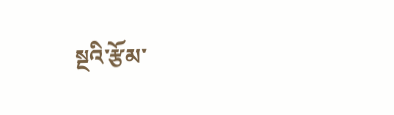སྔའི་རྩོམ་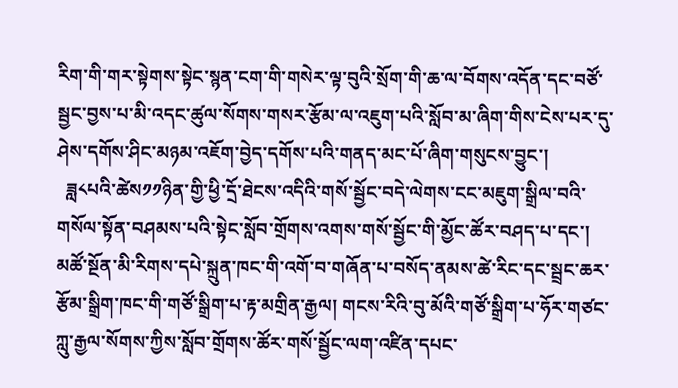རིག་གི་གར་སྟེགས་སྟེང་སྙན་ངག་གི་གསེར་ལྟ་བུའི་སྲོག་གི་ཆ་ལ་བོགས་འདོན་དང་བཙོ་སྦྱང་བྱས་པ་མི་འདང་ཚུལ་སོགས་གསར་རྩོམ་ལ་འཇུག་པའི་སློབ་མ་ཞིག་གིས་ངེས་པར་དུ་ཤེས་དགོས་ཤིང་མཉམ་འཇོག་བྱེད་དགོས་པའི་གནད་མང་པོ་ཞིག་གསུངས་བྱུང་།
  ཟླ༨པའི་ཚེས༡༡ཉིན་གྱི་ཕྱི་དྲོ་ཐེངས་འདིའི་གསོ་སྦྱོང་བདེ་ལེགས་ངང་མཇུག་སྒྲིལ་བའི་གསོལ་སྟོན་བཤམས་པའི་སྟེང་སློབ་གྲོགས་འགས་གསོ་སྦྱོང་གི་མྱོང་ཚོར་བཤད་པ་དང་། མཚོ་སྔོན་མི་རིགས་དཔེ་སྐྲུན་ཁང་གི་འགོ་བ་གཞོན་པ་བསོད་ནམས་ཚེ་རིང་དང་སྦྲང་ཆར་རྩོམ་སྒྲིག་ཁང་གི་གཙོ་སྒྲིག་པ་རྟ་མགྲིན་རྒྱལ། གངས་རིའི་བུ་མོའི་གཙོ་སྒྲིག་པ་ཧོར་གཙང་ཀླུ་རྒྱལ་སོགས་ཀྱིས་སློབ་གྲོགས་ཚོར་གསོ་སྦྱོང་ལག་འཛིན་དཔང་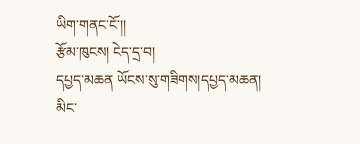ཡིག་གནང་ངོ་།།
རྩོམ་ཁུངས། ངེད་དྲ་བ།
དཔྱད་མཆན ཡོངས་སུ་གཟིགས།དཔྱད་མཆན།
མིང་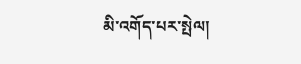མི་འགོད་པར་སྤེལ།